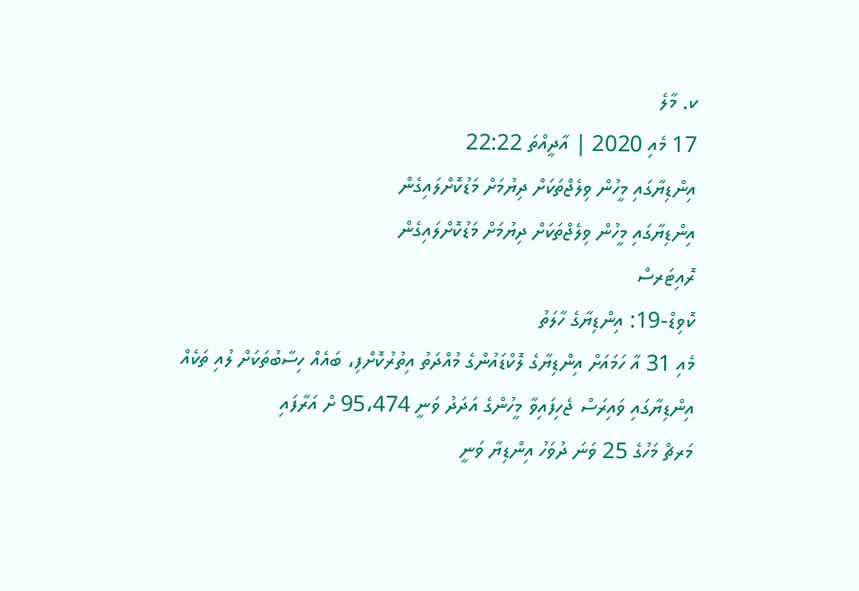ކ. މާލެ
17 މެއި 2020 | އާދީއްތަ 22:22
އިންޑިޔާގައި މީހުން ވިލެޖްތަކަށް ދިޔުމަށް މަޑުކޮށްލައިގެން
އިންޑިޔާގައި މީހުން ވިލެޖްތަކަށް ދިޔުމަށް މަޑުކޮށްލައިގެން
ރޮއިޓަރސް
ކޮވިޑް-19: އިންޑިޔާގެ ހާލަތު
މެއި 31 އާ ހަމައަށް އިންޑިޔާގެ ލޮކްޑައުންގެ މުއްދަތު އިތުރުކޮށްފި، ބައެއް ހިސާބުތަކަށް ލުއި ތަކެއް
އިންޑިޔާގައި ވައިރަސް ޖެހިފައިވާ މީހުންގެ އަދަދު ވަނީ 95،474 ށް އަރާފައި
މަރޗް މަހުގެ 25 ވަނަ ދުވަހު އިންޑިޔާ ވަނީ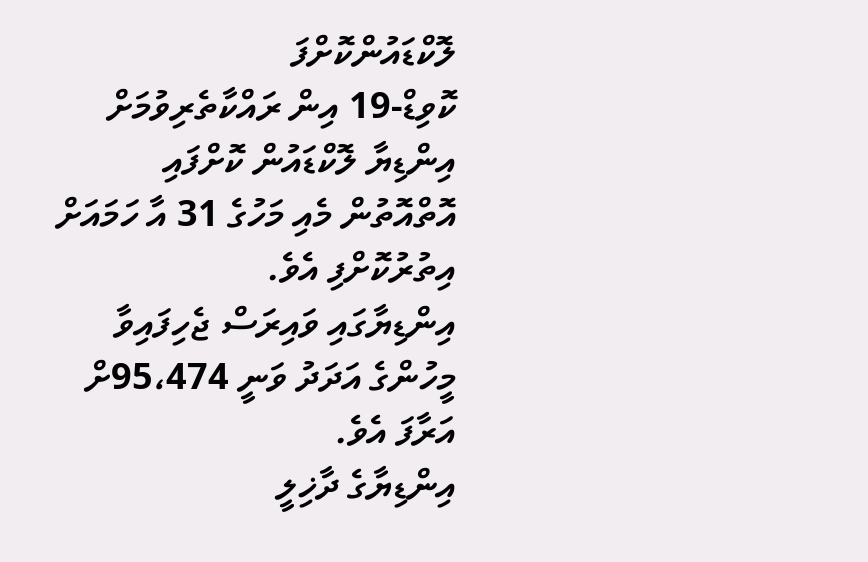ލޮކްޑައުންކޮށްފަ
ކޮވިޑް-19 އިން ރައްކާތެރިވުމަށް އިންޑިޔާ ލޮކްޑައުން ކޮށްފައި އޮތްއޮތުން މެއި މަހުގެ 31 އާ ހަމައަށް އިތުރުކޮށްފި އެވެ.
އިންޑިޔާގައި ވައިރަސް ޖެހިފައިވާ މީހުންގެ އަދަދު ވަނީ 95،474ށް އަރާފަ އެވެ.
އިންޑިޔާގެ ދާޚިލީ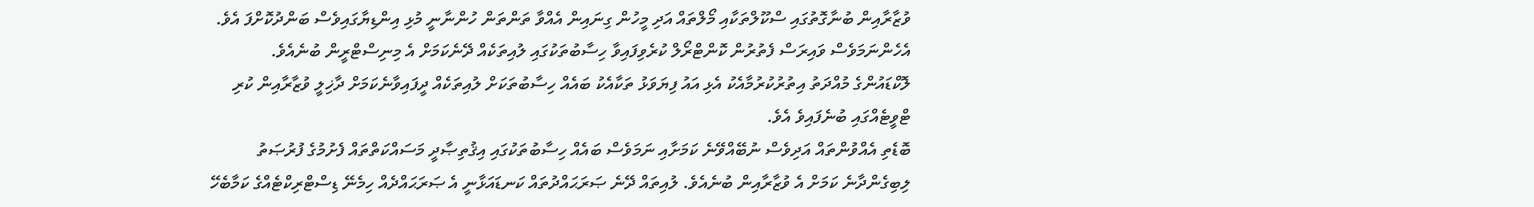ވުޒާރާއިން ބުނާގޮތުގައި ސްކޫލްތަކާއި މޯލްތައް އަދި މީހުން ގިނައިން އެއްވާ ތަންތަން ހުންނާނީ މުޅި އިންޑިޔާގައިވެސް ބަންދުކޮށްފަ އެވެ. އެހެންނަމަވެސް ވައިރަސް ފެތުރުން ކޮންޓްރޯލް ކުރެވިފައިވާ ހިސާބުތަކުގައި ލުއިތަކެއް ދޭނެކަމަށް އެ މިނިސްޓްރީން ބުނެއެވެ.
ލޮކްޑައުންގެ މުއްދަތު އިތުރުކުރުމާއެކު އެޅި އައު ފިޔަވަޅު ތަކާއެކު ބައެއް ހިސާބުތަކަށް ލުއިތަކެއް ދީފައިވާނެކަމަށް ދާޚިލީ ވުޒާރާއިން ކުރި ޓްވީޓެއްގައި ބުނެފައިވެ އެވެ.
ބޮޑެތި އެއްވުންތައް އަދިވެސް ނުބޭއްވޭނެ ކަމަށާއި ނަމަވެސް ބައެއް ހިސާބުތަކުގައި އިޤުތިޞާދީ މަސައްކަތްތައް ފެށުމުގެ ފުރުޞަތު ލިބިގެންދާނެ ކަމަށް އެ ވުޒާރާއިން ބުނެއެވެ. ލުއިތައް ދޭނެ ޞަރަޙައްދުތައް ކަނޑައަޅާނީ އެ ޞަރަޙައްދެއް ހިމެނޭ ޑިސްޓްރިކްޓެއްގެ ކަމާބެހޭ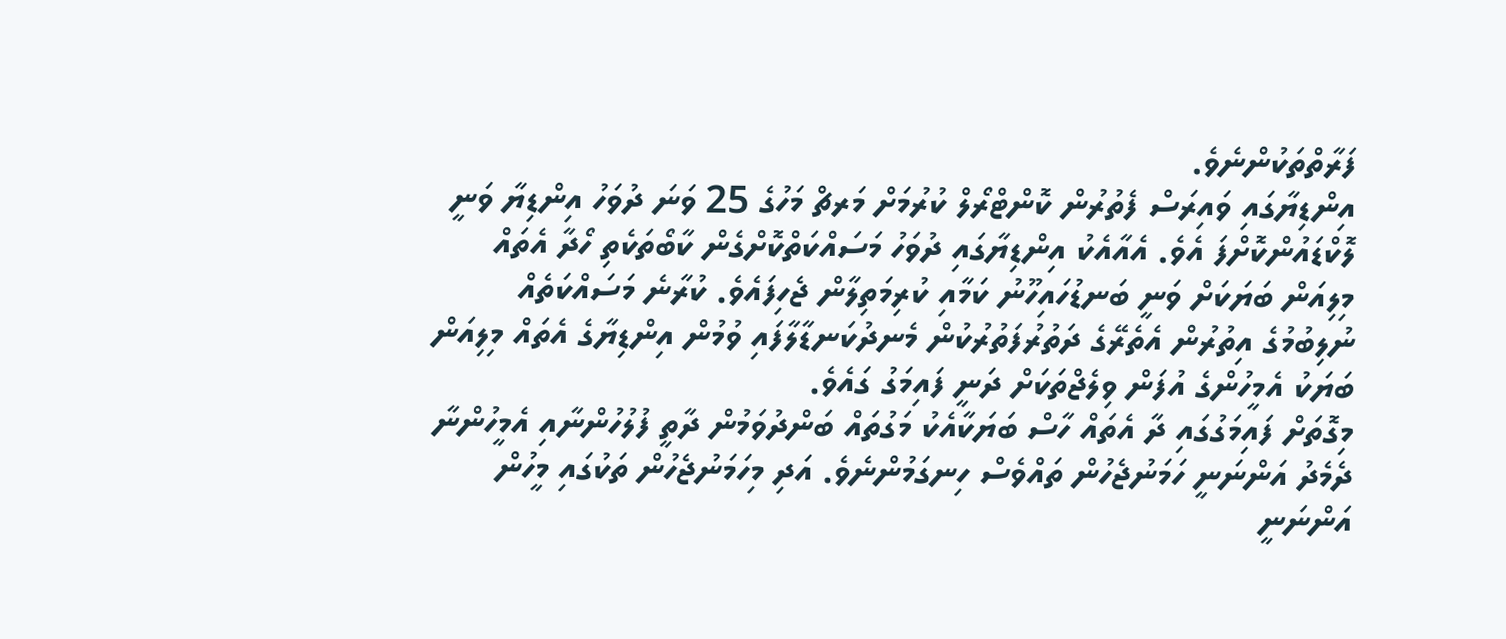ފަރާތްތަކުންނެވެ.
އިންޑިޔާގައި ވައިރަސް ފެތުރުން ކޮންޓްރޯލް ކުރުމަށް މަރޗް މަހުގެ 25 ވަނަ ދުވަހު އިންޑިޔާ ވަނީ ލޮކްޑައުންކޮށްފަ އެވެ. އެއާއެކު އިންޑިޔާގައި ދުވަހު މަސައްކަތްކޮށްގެން ކާބޯތަކެތި ހޯދާ އެތައް މިލިއަން ބަޔަކަށް ވަނީ ބަނޑުހައިހޫނު ކަމާއި ކުރިމަތިލާން ޖެހިފައެވެ. ކުރާނެ މަސައްކަތެއް ނުލިބުމުގެ އިތުރުން އެތެރޭގެ ދަތުރުފަތުރުކުން މެނދުކަނޑާލާފައި ވުމުން އިންޑިޔާގެ އެތައް މިލިއަން ބަޔަކު އެމީހުންގެ އުފަން ވިލެޖްތަކަށް ދަނީ ފައިމަގު ގައެވެ.
މިގޮތަށް ފައިމަގުގައި ދާ އެތައް ހާސް ބަޔަކާއެކު މަގުތައް ބަންދުވަމުން ދާތީ ފުލުހުންނާއި އެމީހުންނާ ދެމެދު އަންނަނީ ހަމަނުޖެހުން ތައްވެސް ހިނގަމުންނެވެ. އަދި މިހަމަނުޖެހުން ތަކުގައި މީހުން އަންނަނީ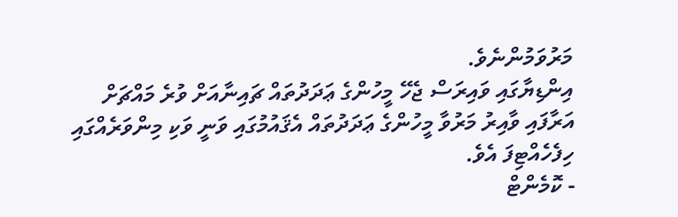މަރުވަމުންނެވެ.
އިންޑިޔާގައި ވައިރަސް ޖެހޭ މީހުންގެ ޢަދަދުތައް ޗައިނާއަށް ވުރެ މައްޗަށް އަރާފައި ވާއިރު މަރުވާ މީހުންގެ ޢަދަދުތައް އެޤައުމުގައި ވަނީ ވަކި މިންވަރެއްގައި ހިފެހެއްޓިފަ އެވެ.
- ކޮމެންޓް